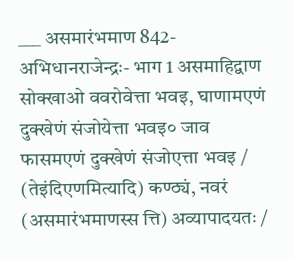___ असमारंभमाण 842- अभिधानराजेन्द्रः- भाग 1 असमाहिद्वाण सोक्खाओ ववरोवेत्ता भवइ, घाणामएणं दुक्खेणं संजोयेत्ता भवइ० जाव फासमएणं दुक्खेणं संजोएत्ता भवइ / (तेइंदिएणमित्यादि) कण्ठ्यं, नवरं (असमारंभमाणस्स त्ति) अव्यापादयतः /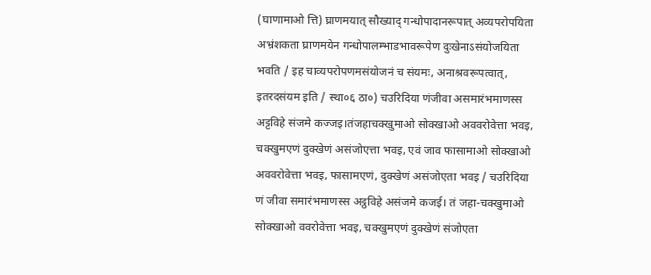(घाणामाओ त्ति) घ्राणमयात् सौख्याद् गन्धोपादानरूपात् अव्यपरोपयिता अभ्रंशकता घ्राणमयेन गन्धोपालम्भाडभावरूपेण दुःखेनाऽसंयोजयिता भवति / इह चाव्यपरोपणमसंयोजनं च संयमः, अनाश्रवरूपत्वात्, इतरदसंयम इति / स्था०६ ठा०) चउरिदिया णंजीवा असमारंभमाणस्स अट्टविहे संजमे कज्जइ।तंजहाचक्खुमाओ सोक्खाओ अववरोवेत्ता भवइ, चक्खुमएणं दुक्खेणं असंजोएत्ता भवइ, एवं जाव फासामाओ सोक्खाओ अववरोवेत्ता भवइ, फासामएणं, दुक्खेणं असंजोएता भवइ / चउरिदिया णं जीवा समारंभमाणस्स अट्ठविहे असंजमे कजई। तं जहा-चक्खुमाओ सोक्खाओ ववरोवेत्ता भवइ, चक्खुमएणं दुक्खेणं संजोएता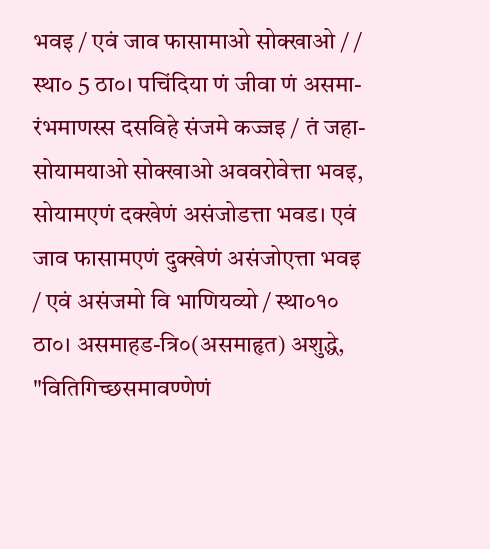भवइ / एवं जाव फासामाओ सोक्खाओ / / स्था० 5 ठा०। पचिंदिया णं जीवा णं असमा-रंभमाणस्स दसविहे संजमे कज्जइ / तं जहा- सोयामयाओ सोक्खाओ अववरोवेत्ता भवइ, सोयामएणं दक्खेणं असंजोडत्ता भवड। एवं जाव फासामएणं दुक्खेणं असंजोएत्ता भवइ / एवं असंजमो वि भाणियव्यो / स्था०१० ठा०। असमाहड-त्रि०(असमाहृत) अशुद्धे, "वितिगिच्छसमावण्णेणं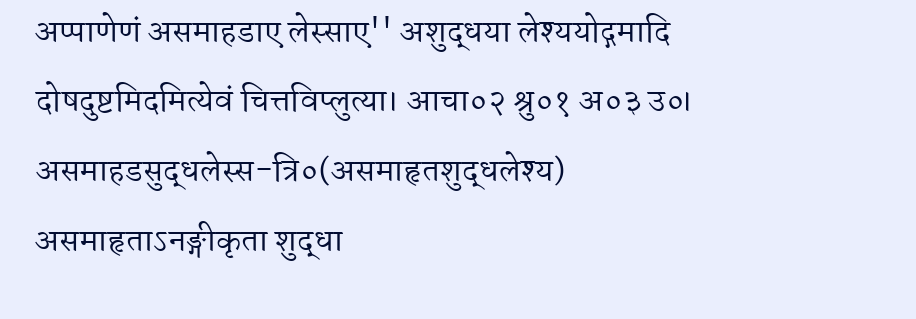अप्पाणेणं असमाहडाए लेस्साए'' अशुद्धया लेश्ययोद्गमादि दोषदुष्टमिदमित्येवं चित्तविप्लुत्या। आचा०२ श्रु०१ अ०३ उ०। असमाहडसुद्धलेस्स-त्रि०(असमाहृतशुद्धलेश्य) असमाहृताऽनङ्गीकृता शुद्धा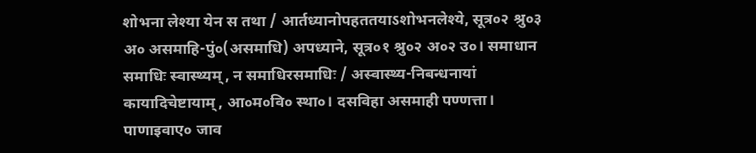शोभना लेश्या येन स तथा / आर्तध्यानोपहततयाऽशोभनलेश्ये, सूत्र०२ श्रु०३ अ० असमाहि-पुं०(असमाधि) अपध्याने, सूत्र०१ श्रु०२ अ०२ उ०। समाधान समाधिः स्वास्थ्यम्, न समाधिरसमाधिः / अस्वास्थ्य-निबन्धनायां कायादिचेष्टायाम्, आ०म०वि० स्था०। दसविहा असमाही पण्णत्ता। पाणाइवाए० जाव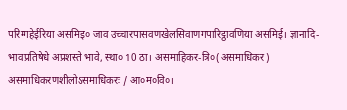परिग्गहेईरिया असमिइ० जाव उच्चारपासवणखेलसिवाणगपारिट्ठावणिया असमिई। ज्ञानादि-भावप्रतिषेधे अप्रशस्ते भावे, स्था० 10 ठा। असमाहिकर-त्रि०(असमाधिकर) असमाधिकरणशीलोऽसमाधिकरः / आ०म०वि०।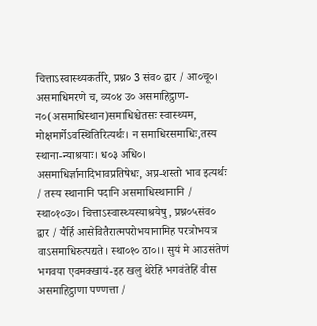चित्ताऽस्वास्थ्यकर्तरि, प्रश्न० 3 संव० द्वार / आ०चू०। असमाधिमरणे च, व्य०४ उ० असमाहिट्ठाण-न०(असमाधिस्थान)समाधिश्चेतसः स्वास्थ्यम, मोक्षमार्गेऽवस्थितिरित्यर्थः। न समाधिरसमाधिः,तस्य स्थाना-न्याश्रयाः। ध०३ अधि०। असमाधिर्ज्ञानादिभावप्रतिषेधः, अप्र-शस्तो भाव इत्यर्थः / तस्य स्थानानि पदानि असमाधिस्थानानि / स्था०१०उ०। चित्ताऽस्वास्थ्यस्याश्रयेषु, प्रश्न०५संव० द्वार / यैर्हि आसेवितैरात्मपरोभयानामिह परत्रोभयत्र वाऽसमाधिरुत्पद्यते। स्था०१० ठा०।। सुयं मे आउसंतेणं भगवया एवमक्खायं-इह खलु थेरेहिं भगवंतेहिं वीस असमाहिट्ठाणा पण्णत्ता /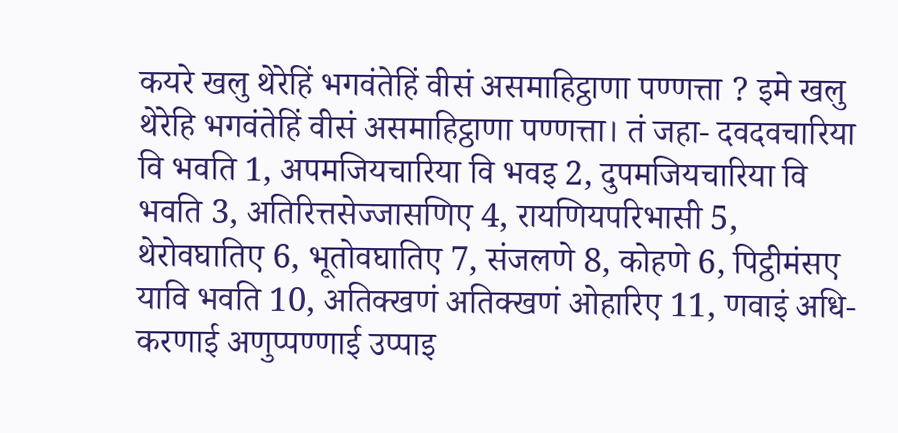कयरे खलु थेरेहिं भगवंतेहिं वीसं असमाहिट्ठाणा पण्णत्ता ? इमे खलु थेरेहि भगवंतेहिं वीसं असमाहिट्ठाणा पण्णत्ता। तं जहा- दवदवचारिया वि भवति 1, अपमजियचारिया वि भवइ 2, दुपमजियचारिया वि भवति 3, अतिरित्तसेज्जासणिए 4, रायणियपरिभासी 5, थेरोवघातिए 6, भूतोवघातिए 7, संजलणे 8, कोहणे 6, पिट्ठीमंसए यावि भवति 10, अतिक्खणं अतिक्खणं ओहारिए 11, णवाइं अधि-करणाई अणुप्पण्णाई उप्पाइ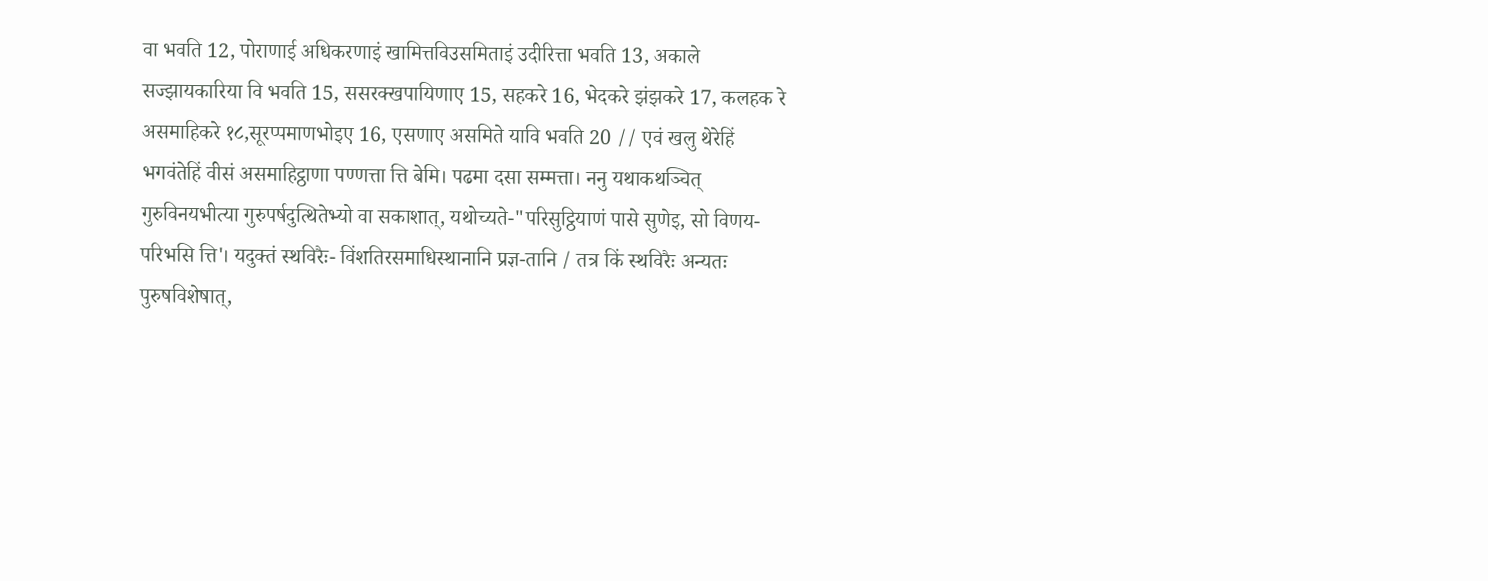वा भवति 12, पोराणाई अधिकरणाइं खामित्तविउसमिताइं उदीरित्ता भवति 13, अकाले सज्झायकारिया वि भवति 15, ससरक्खपायिणाए 15, सहकरे 16, भेदकरे झंझकरे 17, कलहक रे असमाहिकरे १८,सूरप्पमाणभोइए 16, एसणाए असमिते यावि भवति 20 // एवं खलु थेरेहिं भगवंतेहिं वीसं असमाहिट्ठाणा पण्णत्ता त्ति बेमि। पढमा दसा सम्मत्ता। ननु यथाकथञ्चित् गुरुविनयभीत्या गुरुपर्षदुत्थितेभ्यो वा सकाशात्, यथोच्यते-"परिसुट्ठियाणं पासे सुणेइ, सो विणय-परिभसि त्ति'। यदुक्तं स्थविरैः- विंशतिरसमाधिस्थानानि प्रज्ञ-तानि / तत्र किं स्थविरैः अन्यतः पुरुषविशेषात्,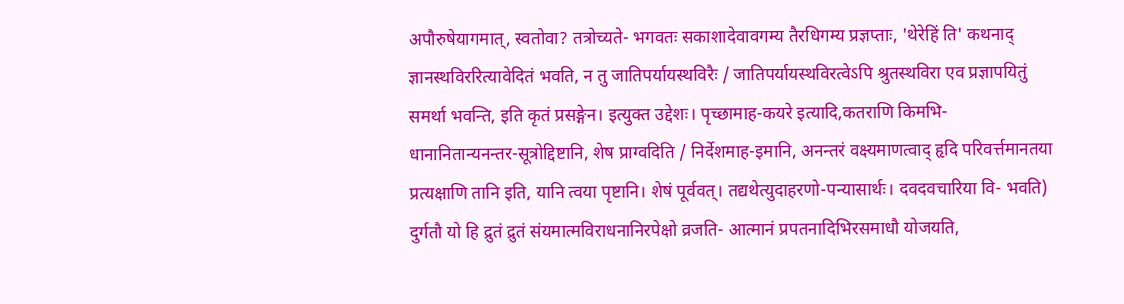अपौरुषेयागमात्, स्वतोवा? तत्रोच्यते- भगवतः सकाशादेवावगम्य तैरधिगम्य प्रज्ञप्ताः, 'थेरेहिं ति' कथनाद् ज्ञानस्थविररित्यावेदितं भवति, न तु जातिपर्यायस्थविरैः / जातिपर्यायस्थविरत्वेऽपि श्रुतस्थविरा एव प्रज्ञापयितुं समर्था भवन्ति, इति कृतं प्रसङ्गेन। इत्युक्त उद्देशः। पृच्छामाह-कयरे इत्यादि,कतराणि किमभि-धानानितान्यनन्तर-सूत्रोद्दिष्टानि, शेष प्राग्वदिति / निर्देशमाह-इमानि, अनन्तरं वक्ष्यमाणत्वाद् हृदि परिवर्त्तमानतया प्रत्यक्षाणि तानि इति, यानि त्वया पृष्टानि। शेषं पूर्ववत्। तद्यथेत्युदाहरणो-पन्यासार्थः। दवदवचारिया वि- भवति) दुर्गतौ यो हि द्रुतं द्रुतं संयमात्मविराधनानिरपेक्षो व्रजति- आत्मानं प्रपतनादिभिरसमाधौ योजयति,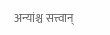अन्यांश्च सत्त्वान्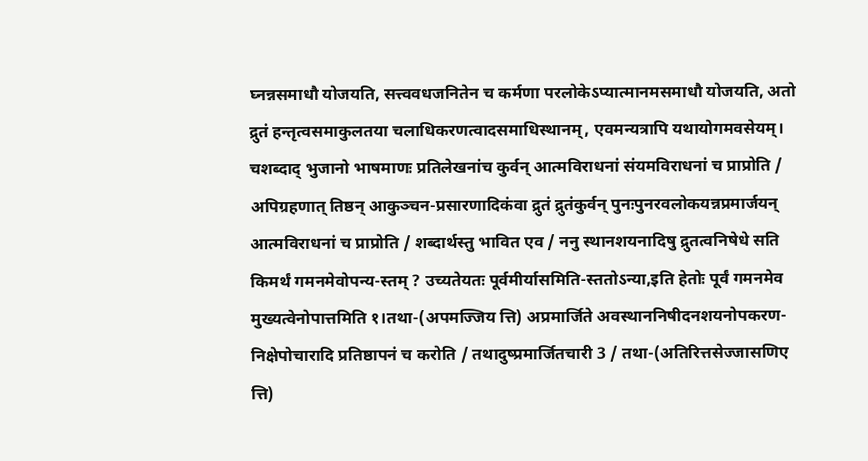घ्नन्नसमाधौ योजयति, सत्त्ववधजनितेन च कर्मणा परलोकेऽप्यात्मानमसमाधौ योजयति, अतो द्रुतं हन्तृत्वसमाकुलतया चलाधिकरणत्वादसमाधिस्थानम्, एवमन्यत्रापि यथायोगमवसेयम्। चशब्दाद् भुजानो भाषमाणः प्रतिलेखनांच कुर्वन् आत्मविराधनां संयमविराधनां च प्राप्रोति / अपिग्रहणात् तिष्ठन् आकुञ्चन-प्रसारणादिकंवा द्रुतं द्रुतंकुर्वन् पुनःपुनरवलोकयन्नप्रमार्जयन् आत्मविराधनां च प्राप्रोति / शब्दार्थस्तु भावित एव / ननु स्थानशयनादिषु द्रुतत्वनिषेधे सति किमर्थं गमनमेवोपन्य-स्तम् ? उच्यतेयतः पूर्वमीर्यासमिति-स्ततोऽन्या,इति हेतोः पूर्वं गमनमेव मुख्यत्वेनोपात्तमिति १।तथा-(अपमज्जिय त्ति) अप्रमार्जिते अवस्थाननिषीदनशयनोपकरण-निक्षेपोचारादि प्रतिष्ठापनं च करोति / तथादुष्प्रमार्जितचारी 3 / तथा-(अतिरित्तसेज्जासणिए त्ति)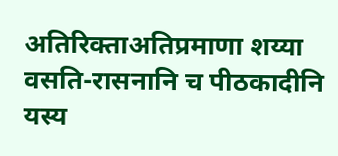अतिरिक्ताअतिप्रमाणा शय्या वसति-रासनानि च पीठकादीनि यस्य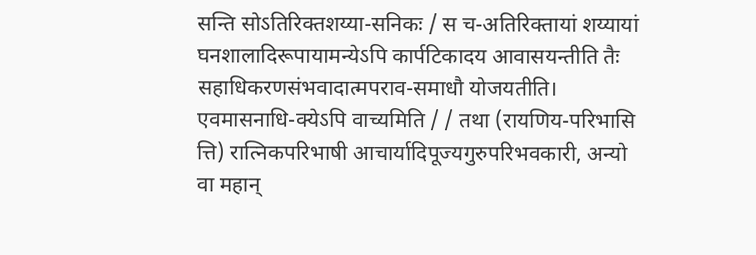सन्ति सोऽतिरिक्तशय्या-सनिकः / स च-अतिरिक्तायां शय्यायां घनशालादिरूपायामन्येऽपि कार्पटिकादय आवासयन्तीति तैः सहाधिकरणसंभवादात्मपराव-समाधौ योजयतीति। एवमासनाधि-क्येऽपि वाच्यमिति / / तथा (रायणिय-परिभासि त्ति) रात्निकपरिभाषी आचार्यादिपूज्यगुरुपरिभवकारी, अन्यो वा महान्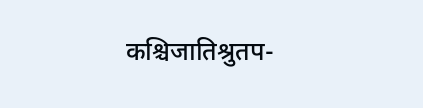कश्चिजातिश्रुतप-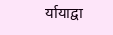र्यायाद्वा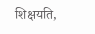शिक्षयति,